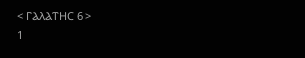< ⲄⲀⲖⲀⲦⲎⲤ 6 >
1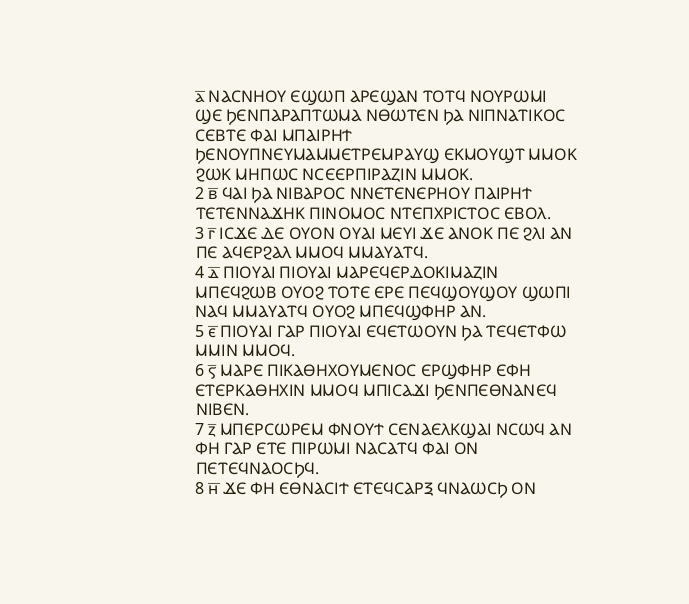ⲁ̅ ⲚⲀⲤⲚⲎⲞⲨ ⲈϢⲰⲠ ⲀⲢⲈϢⲀⲚ ⲦⲞⲦϤ ⲚⲞⲨⲢⲰⲘⲒ ϢⲈ ϦⲈⲚⲠⲀⲢⲀⲠⲦⲰⲘⲀ ⲚⲐⲰⲦⲈⲚ ϦⲀ ⲚⲒⲠⲚⲀⲦⲒⲔⲞⲤ ⲤⲈⲂⲦⲈ ⲪⲀⲒ ⲘⲠⲀⲒⲢⲎϮ ϦⲈⲚⲞⲨⲠⲚⲈⲨⲘⲀⲘⲘⲈⲦⲢⲈⲘⲢⲀⲨϢ ⲈⲔⲘⲞⲨϢⲦ ⲘⲘⲞⲔ ϨⲰⲔ ⲘⲎⲠⲰⲤ ⲚⲤⲈⲈⲢⲠⲒⲢⲀⲌⲒⲚ ⲘⲘⲞⲔ.
2 ⲃ̅ ϤⲀⲒ ϦⲀ ⲚⲒⲂⲀⲢⲞⲤ ⲚⲚⲈⲦⲈⲚⲈⲢⲎⲞⲨ ⲠⲀⲒⲢⲎϮ ⲦⲈⲦⲈⲚⲚⲀϪⲎⲔ ⲠⲒⲚⲞⲘⲞⲤ ⲚⲦⲈⲠⲬⲢⲒⲤⲦⲞⲤ ⲈⲂⲞⲖ.
3 ⲅ̅ ⲒⲤϪⲈ ⲆⲈ ⲞⲨⲞⲚ ⲞⲨⲀⲒ ⲘⲈⲨⲒ ϪⲈ ⲀⲚⲞⲔ ⲠⲈ ϨⲖⲒ ⲀⲚ ⲠⲈ ⲀϤⲈⲢϨⲀⲖ ⲘⲘⲞϤ ⲘⲘⲀⲨⲀⲦϤ.
4 ⲇ̅ ⲠⲒⲞⲨⲀⲒ ⲠⲒⲞⲨⲀⲒ ⲘⲀⲢⲈϤⲈⲢⲆⲞⲔⲒⲘⲀⲌⲒⲚ ⲘⲠⲈϤϨⲰⲂ ⲞⲨⲞϨ ⲦⲞⲦⲈ ⲈⲢⲈ ⲠⲈϤϢⲞⲨϢⲞⲨ ϢⲰⲠⲒ ⲚⲀϤ ⲘⲘⲀⲨⲀⲦϤ ⲞⲨⲞϨ ⲘⲠⲈϤϢⲪⲎⲢ ⲀⲚ.
5 ⲉ̅ ⲠⲒⲞⲨⲀⲒ ⲄⲀⲢ ⲠⲒⲞⲨⲀⲒ ⲈϤⲈⲦⲰⲞⲨⲚ ϦⲀ ⲦⲈϤⲈⲦⲪⲰ ⲘⲘⲒⲚ ⲘⲘⲞϤ.
6 ⲋ̅ ⲘⲀⲢⲈ ⲠⲒⲔⲀⲐⲎⲬⲞⲨⲘⲈⲚⲞⲤ ⲈⲢϢⲪⲎⲢ ⲈⲪⲎ ⲈⲦⲈⲢⲔⲀⲐⲎⲬⲒⲚ ⲘⲘⲞϤ ⲘⲠⲒⲤⲀϪⲒ ϦⲈⲚⲠⲈⲐⲚⲀⲚⲈϤ ⲚⲒⲂⲈⲚ.
7 ⲍ̅ ⲘⲠⲈⲢⲤⲰⲢⲈⲘ ⲪⲚⲞⲨϮ ⲤⲈⲚⲀⲈⲖⲔϢⲀⲒ ⲚⲤⲰϤ ⲀⲚ ⲪⲎ ⲄⲀⲢ ⲈⲦⲈ ⲠⲒⲢⲰⲘⲒ ⲚⲀⲤⲀⲦϤ ⲪⲀⲒ ⲞⲚ ⲠⲈⲦⲈϤⲚⲀⲞⲤϦϤ.
8 ⲏ̅ ϪⲈ ⲪⲎ ⲈⲐⲚⲀⲤⲒϮ ⲈⲦⲈϤⲤⲀⲢⲜ ϤⲚⲀⲰⲤϦ ⲞⲚ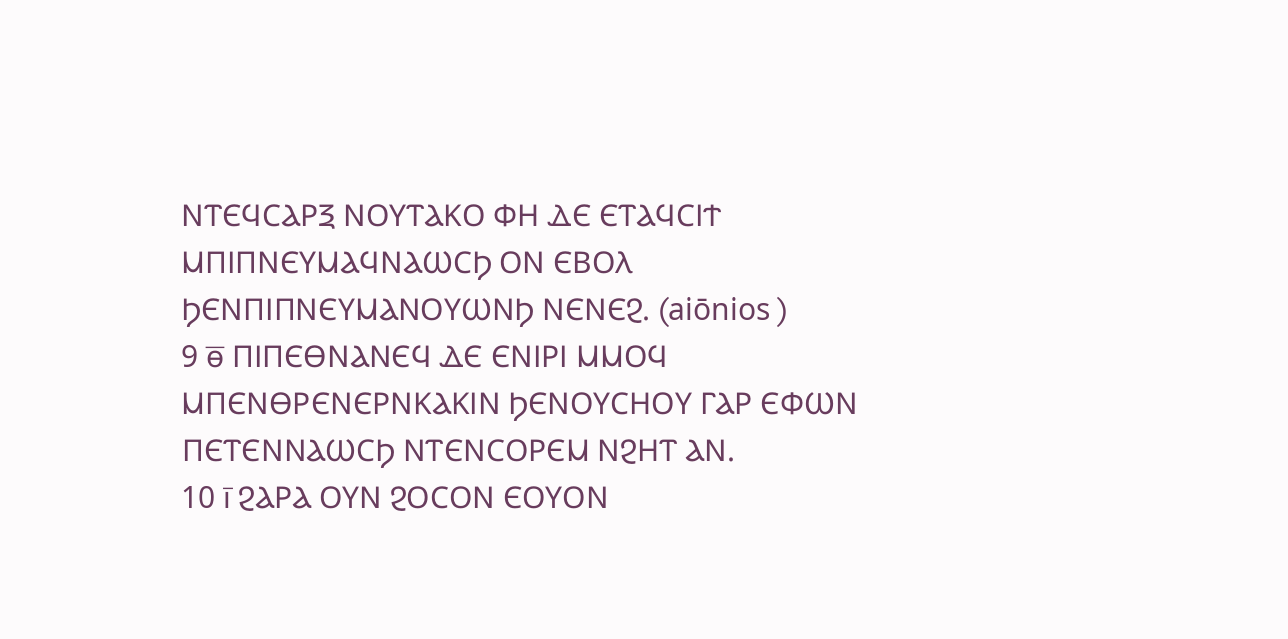ⲚⲦⲈϤⲤⲀⲢⲜ ⲚⲞⲨⲦⲀⲔⲞ ⲪⲎ ⲆⲈ ⲈⲦⲀϤⲤⲒϮ ⲘⲠⲒⲠⲚⲈⲨⲘⲀϤⲚⲀⲰⲤϦ ⲞⲚ ⲈⲂⲞⲖ ϦⲈⲚⲠⲒⲠⲚⲈⲨⲘⲀⲚⲞⲨⲰⲚϦ ⲚⲈⲚⲈϨ. (aiōnios )
9 ⲑ̅ ⲠⲒⲠⲈⲐⲚⲀⲚⲈϤ ⲆⲈ ⲈⲚⲒⲢⲒ ⲘⲘⲞϤ ⲘⲠⲈⲚⲐⲢⲈⲚⲈⲢⲚⲔⲀⲔⲒⲚ ϦⲈⲚⲞⲨⲤⲎⲞⲨ ⲄⲀⲢ ⲈⲪⲰⲚ ⲠⲈⲦⲈⲚⲚⲀⲰⲤϦ ⲚⲦⲈⲚⲤⲞⲢⲈⲘ ⲚϨⲎⲦ ⲀⲚ.
10 ⲓ̅ ϨⲀⲢⲀ ⲞⲨⲚ ϨⲞⲤⲞⲚ ⲈⲞⲨⲞⲚ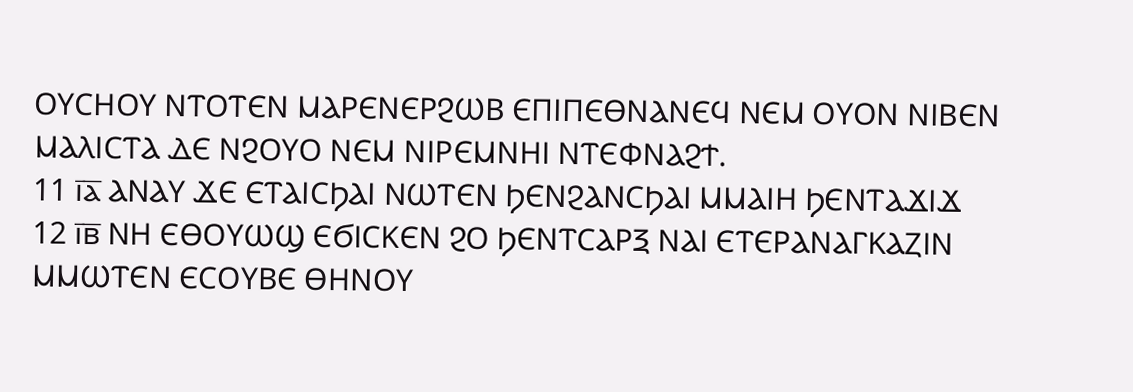ⲞⲨⲤⲎⲞⲨ ⲚⲦⲞⲦⲈⲚ ⲘⲀⲢⲈⲚⲈⲢϨⲰⲂ ⲈⲠⲒⲠⲈⲐⲚⲀⲚⲈϤ ⲚⲈⲘ ⲞⲨⲞⲚ ⲚⲒⲂⲈⲚ ⲘⲀⲖⲒⲤⲦⲀ ⲆⲈ ⲚϨⲞⲨⲞ ⲚⲈⲘ ⲚⲒⲢⲈⲘⲚⲎⲒ ⲚⲦⲈⲪⲚⲀϨϮ.
11 ⲓ̅ⲁ̅ ⲀⲚⲀⲨ ϪⲈ ⲈⲦⲀⲒⲤϦⲀⲒ ⲚⲰⲦⲈⲚ ϦⲈⲚϨⲀⲚⲤϦⲀⲒ ⲘⲘⲀⲒⲎ ϦⲈⲚⲦⲀϪⲒϪ
12 ⲓ̅ⲃ̅ ⲚⲎ ⲈⲐⲞⲨⲰϢ ⲈϬⲒⲤⲔⲈⲚ ϨⲞ ϦⲈⲚⲦⲤⲀⲢⲜ ⲚⲀⲒ ⲈⲦⲈⲢⲀⲚⲀⲄⲔⲀⲌⲒⲚ ⲘⲘⲰⲦⲈⲚ ⲈⲤⲞⲨⲂⲈ ⲐⲎⲚⲞⲨ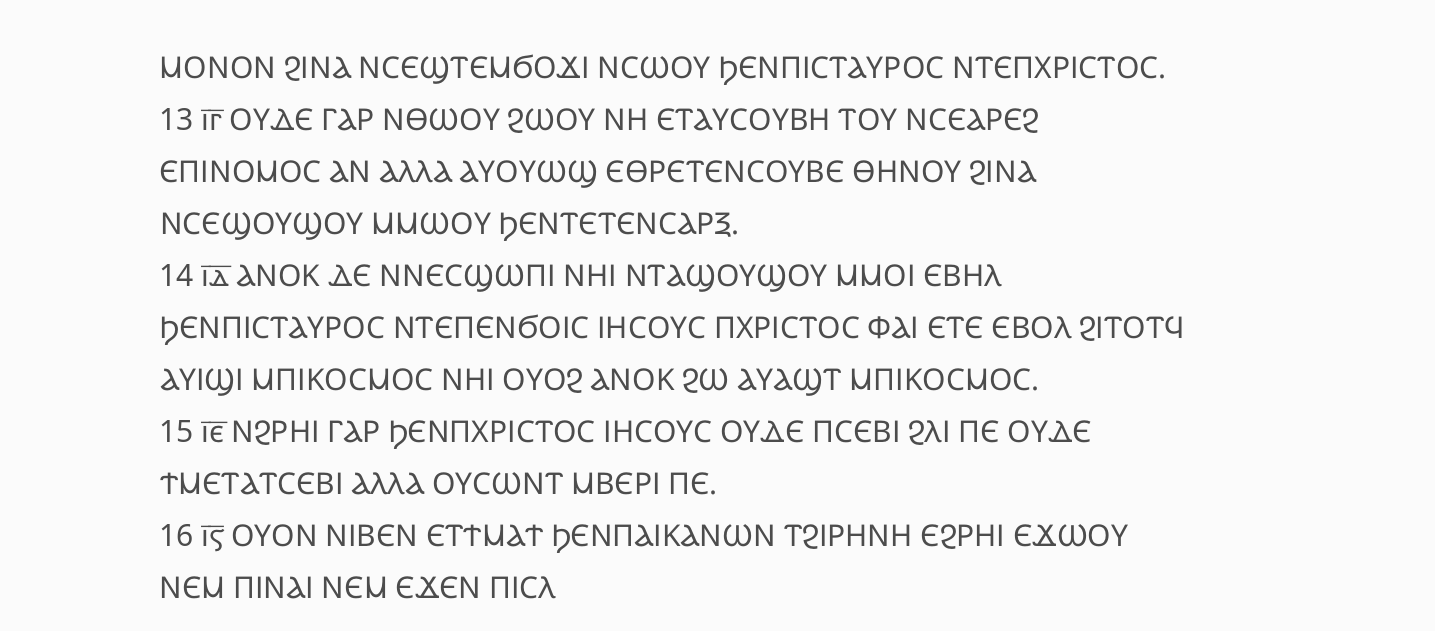ⲘⲞⲚⲞⲚ ϨⲒⲚⲀ ⲚⲤⲈϢⲦⲈⲘϬⲞϪⲒ ⲚⲤⲰⲞⲨ ϦⲈⲚⲠⲒⲤⲦⲀⲨⲢⲞⲤ ⲚⲦⲈⲠⲬⲢⲒⲤⲦⲞⲤ.
13 ⲓ̅ⲅ̅ ⲞⲨⲆⲈ ⲄⲀⲢ ⲚⲐⲰⲞⲨ ϨⲰⲞⲨ ⲚⲎ ⲈⲦⲀⲨⲤⲞⲨⲂⲎ ⲦⲞⲨ ⲚⲤⲈⲀⲢⲈϨ ⲈⲠⲒⲚⲞⲘⲞⲤ ⲀⲚ ⲀⲖⲖⲀ ⲀⲨⲞⲨⲰϢ ⲈⲐⲢⲈⲦⲈⲚⲤⲞⲨⲂⲈ ⲐⲎⲚⲞⲨ ϨⲒⲚⲀ ⲚⲤⲈϢⲞⲨϢⲞⲨ ⲘⲘⲰⲞⲨ ϦⲈⲚⲦⲈⲦⲈⲚⲤⲀⲢⲜ.
14 ⲓ̅ⲇ̅ ⲀⲚⲞⲔ ⲆⲈ ⲚⲚⲈⲤϢⲰⲠⲒ ⲚⲎⲒ ⲚⲦⲀϢⲞⲨϢⲞⲨ ⲘⲘⲞⲒ ⲈⲂⲎⲖ ϦⲈⲚⲠⲒⲤⲦⲀⲨⲢⲞⲤ ⲚⲦⲈⲠⲈⲚϬⲞⲒⲤ ⲒⲎⲤⲞⲨⲤ ⲠⲬⲢⲒⲤⲦⲞⲤ ⲪⲀⲒ ⲈⲦⲈ ⲈⲂⲞⲖ ϨⲒⲦⲞⲦϤ ⲀⲨⲒϢⲒ ⲘⲠⲒⲔⲞⲤⲘⲞⲤ ⲚⲎⲒ ⲞⲨⲞϨ ⲀⲚⲞⲔ ϨⲰ ⲀⲨⲀϢⲦ ⲘⲠⲒⲔⲞⲤⲘⲞⲤ.
15 ⲓ̅ⲉ̅ ⲚϨⲢⲎⲒ ⲄⲀⲢ ϦⲈⲚⲠⲬⲢⲒⲤⲦⲞⲤ ⲒⲎⲤⲞⲨⲤ ⲞⲨⲆⲈ ⲠⲤⲈⲂⲒ ϨⲖⲒ ⲠⲈ ⲞⲨⲆⲈ ϮⲘⲈⲦⲀⲦⲤⲈⲂⲒ ⲀⲖⲖⲀ ⲞⲨⲤⲰⲚⲦ ⲘⲂⲈⲢⲒ ⲠⲈ.
16 ⲓ̅ⲋ̅ ⲞⲨⲞⲚ ⲚⲒⲂⲈⲚ ⲈⲦϮⲘⲀϮ ϦⲈⲚⲠⲀⲒⲔⲀⲚⲰⲚ ⲦϨⲒⲢⲎⲚⲎ ⲈϨⲢⲎⲒ ⲈϪⲰⲞⲨ ⲚⲈⲘ ⲠⲒⲚⲀⲒ ⲚⲈⲘ ⲈϪⲈⲚ ⲠⲒⲤⲖ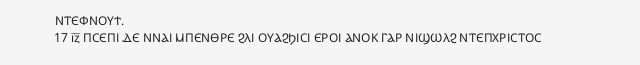ⲚⲦⲈⲪⲚⲞⲨϮ.
17 ⲓ̅ⲍ̅ ⲠⲤⲈⲠⲒ ⲆⲈ ⲚⲚⲀⲒ ⲘⲠⲈⲚⲐⲢⲈ ϨⲖⲒ ⲞⲨⲀϨϦⲒⲤⲒ ⲈⲢⲞⲒ ⲀⲚⲞⲔ ⲄⲀⲢ ⲚⲒϢⲰⲖϨ ⲚⲦⲈⲠⲬⲢⲒⲤⲦⲞⲤ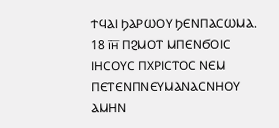ϮϤⲀⲒ ϦⲀⲢⲰⲞⲨ ϦⲈⲚⲠⲀⲤⲰⲘⲀ.
18 ⲓ̅ⲏ̅ ⲠϨⲘⲞⲦ ⲘⲠⲈⲚϬⲞⲒⲤ ⲒⲎⲤⲞⲨⲤ ⲠⲬⲢⲒⲤⲦⲞⲤ ⲚⲈⲘ ⲠⲈⲦⲈⲚⲠⲚⲈⲨⲘⲀⲚⲀⲤⲚⲎⲞⲨ ⲀⲘⲎⲚ